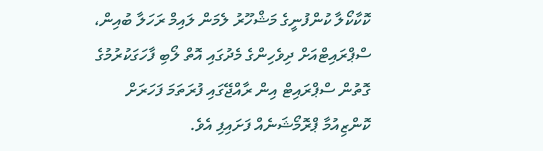ކޮކާކޯލާ ކުންފުނީގެ މަޝްހޫރު ލެމަން ލައިމް ރަހަލާ ބުއިން، ސްޕްރައިޓްއަށް ދިވެހިންގެ މެދުގައި އޮތް ލޯބި ފާހަގަކުރުމުގެ ގޮތުން ސްޕްރައިޓް އިން ރާއްޖޭގައި ފުރަތަމަ ފަހަރަށް ކޮންޒިއުމާ ޕްރޮމޯޝަނެއް ފަށައިފި އެވެ.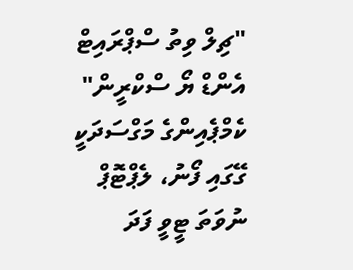"ޗިލް ވިތު ސްޕްރައިޓް އެންޑް ޔޯ ސްކްރީން" ކެމްޕެއިންގެ މަގްސަދަކީ ގޭގައި ފޯނު، ލެޕްޓޮޕް ނުވަތަ ޓީވީ ފަދަ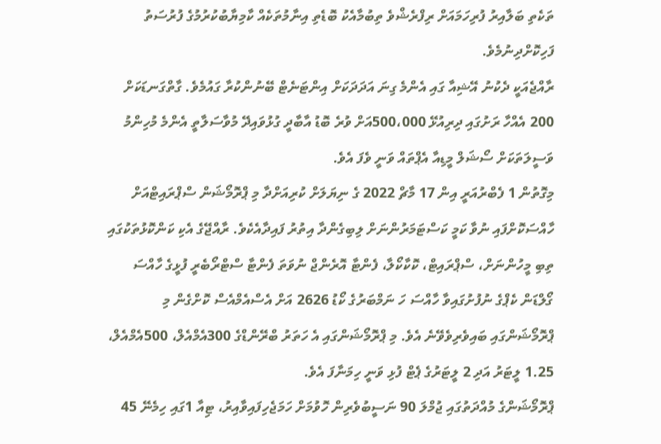ތަކެތި ބަލާއިރު ފުރިހަމައަށް ރިފްރެޝްވެ ތިބުމާއެކު ބޮޑެތި އިނާމުތަކެއް ކާމިޔާބުކުރުމުގެ ފުރުސަތު ފަހިކޮށްދިނުމެވެ.
ރާއްޖެއަކީ ދެކުނު އޭޝިއާ ގައި އެންމެ ގިނަ އަދަދަކަށް އިންޓަނެޓް ބޭނުންކުރާ ގައުމެވެ. ގާތްގަނޑަކަށް 200 އެއްހާ ރަށުގައި ދިރިއުޅޭ 500،000އަށް ވުރެ ބޮޑު އާބާދީ ގުޅުވައިދޭ މުވާސަލާތީ އެންމެ މުހިންމު ވަސީލަތަކަށް ސޯޝަލް މީޑިއާ އެޕްތައް ވަނީ ވެފަ އެވެ.
މިގޮތުން 1 ފެބްރުއަރީ އިން 17 މާޗް 2022 ގެ ނިޔަލަށް ކުރިއަށްދާ މި ޕްރޮމޯޝަން ސްޕްރައިޓްއަށް ހާއްސަކޮށްފައި ނުވާ ކަމީ ކަސްޓަމަރުންނަށް ލިބިގެންދާ އިތުރު ފައިދާއެކެވެ. ރާއްޖޭގެ އެކި ކަންކޮޅުތަކުގައި ތިބި މީހުންނަށް، ސްޕްރައިޓް، ކޮކާކޯލާ، ފެންޓާ އޮރެންޖް ނުވަތަ ފެންޓާ ސްޓްރޯބެރީ ފުޅީގެ ހާއްސަ ގޯލްޑަން ކެޕްގެ ނުފުށުގައިވާ ހާއްސަ ހަ ނަމްބަރުގެ ކޯޑު 2626 އަށް އެސްއެމްއެސް ކޮށްގެން މި ޕްރޮމޯޝަންގައި ބައިވެރިވެވޭނެ އެވެ. މި ޕްރޮމޯޝަންގައި އެ ހަތަރު ބްރޭންޑްގެ 300އެމްއެލް، 500އެމްއެލް، 1.25 ލީޓަރު އަދި 2 ލީޓަރުގެ ޕެޓް ފުޅި ވަނީ ހިމަނާފަ އެވެ.
ޕްރޮމޯޝަންގެ މުއްދަތުގައި ޖުމްލަ 90 ނަސީބުވެރިން ހޮވުމަށް ހަމަޖެހިފައިވާއިރު، ޓިއާ 1ގައި ހިމެނޭ 45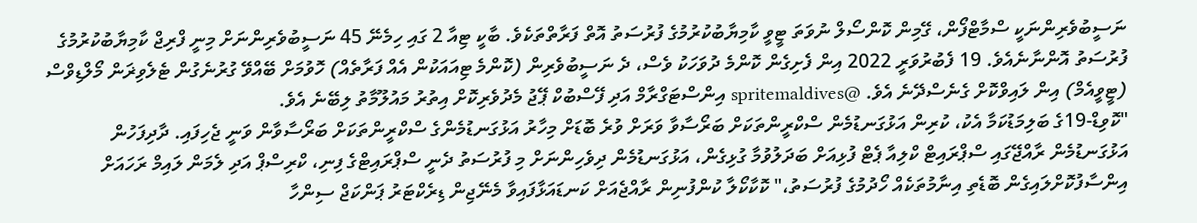ނަސީބުވެރިންނަކީ ސްމާޓްފޯން، ގޭމިން ކޮންސޯލް ނުވަތަ ޓީވީ ކާމިޔާބުކުރުމުގެ ފުރުސަތު އޮތް ފަރާތްތަކެވެ. ބާކީ ޓިއާ 2 ގައި ހިމެނޭ 45 ނަސީބުވެރިންނަށް މިނީ ފްރިޖް ކާމިޔާބުކުރުމުގެ ފުރުސަތު އޮންނާނެއެވެ. 19 ފެބުރުވަރީ 2022 އިން ފެށިގެން ކޮންމެ ދުވަހަކު ވެސް، ދެ ނަސީބުވެރިން (ކޮންމެ ޓިއައަކުން އެއް ފަރާތެއް) ހޮވުމަށް ބޭއްވޭ ގުރުނެގުން ޓެލެވިޜަން މޯލްޑިވްސް (ޓީވީއެމް) އިން ލައިވްކޮށް ގެނެސްދޭނެ އެވެ. @spritemaldives އިންސްޓަގްރާމް އަދި ފޭސްބުކް ޕޭޖު މެދުވެރިކޮށް އިތުރު މައުލޫމާތު ލިބޭނެ އެވެ.
"ކޮވިޑް-19ގެ ބަލިމަޑުކަމާ އެކު، ކުރިން އަޅުގަނޑުމެން ސްކްރީންތަކަށް ބަރޯސާވާ ވަރަށް ވުރެ ބޮޑަށް މިހާރު އަޅުގަނޑުމެންގެ ސްކްރީންތަކަށް ބަރޯސާވާން ވަނީ ޖެހިފައި. ދާދިފަހުން އަޅުގަނޑުމެން ރާއްޖޭގައި ސްޕްރައިޓް ކްލިއާ ޕެޓް ފުޅިއަށް ބަދަލުވުމާ ގުޅިގެން، އަޅުގަނޑުމެން ދިވެހިންނަށް މި ފުރުސަތު ދެނީ ސްޕްރައިޓްގެ ފިނި، ކްރިސްޕް އަދި ލެމަން ލައިމް ރަހައަށް އިންސާފުކޮށްލައިގެން ބޮޑެތި އިނާމުތަކެއް ހޯދުމުގެ ފުރުސަތު،" ކޮކާކޯލާ ކުންފުނިން ރާއްޖެއަށް ކަނޑައަޅާފައިވާ މެނޭޖިން ޑިރެކްޓަރު ޕަންކަޖް ސިންހާ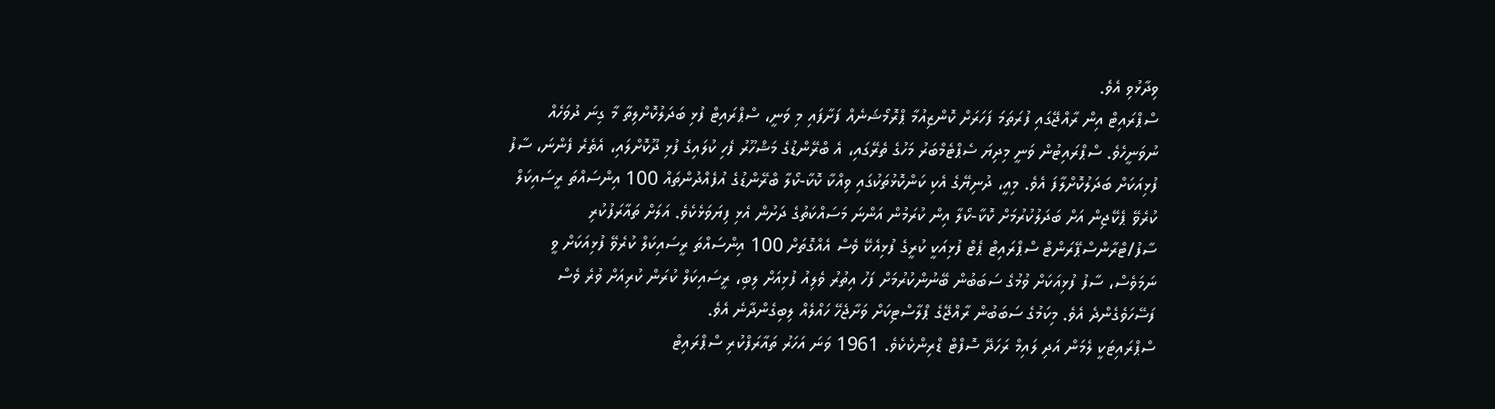ވިދާޅުވި އެވެ.
ސްޕްރައިޓް އިން ރާއްޖޭގައި ފުރަތަމަ ފަހަރަށް ކޮންޒިއުމާ ޕްރޮމޯޝަނެއް ފަށާފައި މި ވަނީ، ސްޕްރައިޓް ފުޅި ބަދަލުކޮށްލިތާ މާ ގިނަ ދުވަހެއް ނުވަނީހެވެ. ސްޕްރައިޓުން ވަނީ މިދިޔަ ސެޕްޓެމްބަރު މަހުގެ ތެރޭގައި، އެ ބްރޭންޑުގެ މަޝްހޫރު ފެހި ކުލައިގެ ފުޅި ދޫކޮށްލައި، އެތެރެ ފެންނަ، ސާފު ފުޅިއަކަށް ބަދަލުކޮށްލާފަ އެވެ. މިއީ، ދުނިޔޭގެ އެކި ކަންކޮޅުތަކުގައި ވިއްކާ ކޮކާ-ކޯލާ ބްރޭންޑުގެ އުފެއްދުންތައް 100 އިންސައްތަ ރީސައިކަލް ކުރެވޭ ޕެކޭޖިން އަށް ބަދަލުކުރުމަށް ކޮކާ-ކޯލާ އިން ކުރަމުން އަންނަ މަސައްކަތުގެ ދަށުން އެޅި ފިޔަވަޅެކެވެ. އަލަށް ތައާރަފުކުރި ސާފު/ޓްރާންސްޕޭރަންޓް ސްޕްރައިޓް ޕެޓް ފުޅިއަކީ ކުރީގެ ފުޅިއެކޭ ވެސް އެއްގޮތަށް 100 އިންސައްތަ ރީސައިކަލް ކުރެވޭ ފުޅިއަކަށް ވީ ނަމަވެސް، ސާފު ފުޅިއަކަށް ވުމުގެ ސަބަބުން ބޭނުންކުރުމަށް ފަހު އިތުރު ވެލިއު ފުޅިއަށް ލިބި، ރީސައިކަލް ކުރަން ކުރިއަށް ވުރެ ވެސް ފަސޭހަވެގެންދެ އެވެ. މިކަމުގެ ސަބަބުން ރާއްޖޭގެ ޕްލާސްޓިކަށް ވަށާޖެހޭ ހައްލެއް ލިބިގެންދާނެ އެވެ.
ސްޕްރައިޓަކީ ލެމަން އަދި ލައިމް ރަހަދޭ ސޮފްޓް ޑްރިންކެކެވެ. 1961 ވަނަ އަހަރު ތައާރަފްކުރި ސްޕްރައިޓް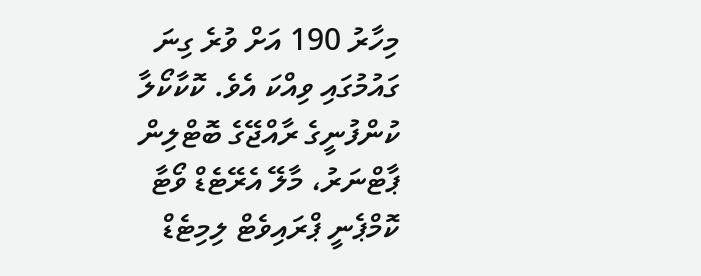މިހާރު 190 އަށް ވުރެ ގިނަ ގައުމުގައި ވިއްކަ އެވެ. ކޮކާކޯލާ ކުންފުނީގެ ރާއްޖޭގެ ބޮޓްލިން ޕާޓްނަރު، މާލޭ އެރޭޓެޑް ވޯޓާ ކޮމްޕެނީ ޕްރައިވެޓް ލިމިޓެޑް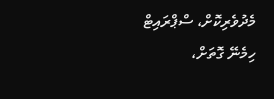މެދުވެރިކޮށް، ސްޕްރައިޓް ހިމެނޭ ގޮތަށް،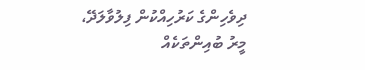ދިވެހިންގެ ކަރުހިއްކުން ފިލުވާލަދޭ، މީރު ބުއިންތަކެއް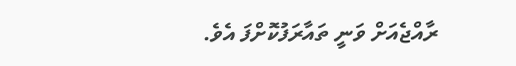ރާއްޖެއަށް ވަނީ ތައާރަފުކޮށްފަ އެވެ.